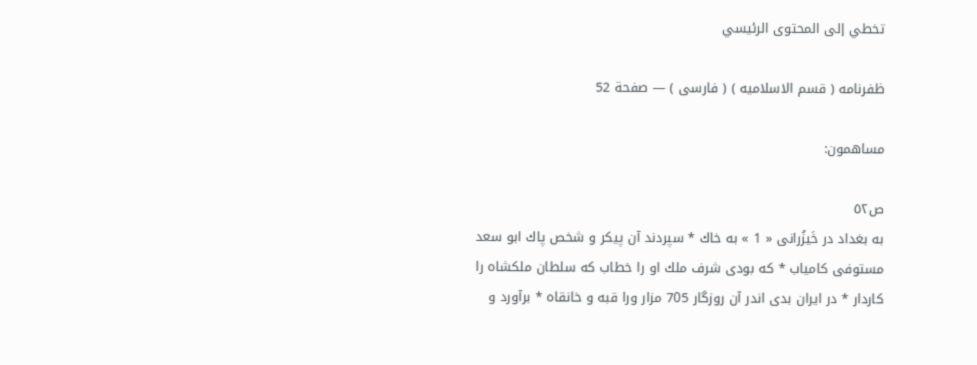تخطي إلى المحتوى الرئيسي

ظفرنامه ( قسم الاسلاميه ) ( فارسى ) — صفحة 52

مساهمون:

ص٥٢
به بغداد در خَيزُرانى « 1 » به خاك * سپردند آن پيكر و شخص پاك ابو سعد مستوفى كامياب * كه بودى شرف ملك او را خطاب كه سلطان ملكشاه را كاردار * در ايران بدى اندر آن روزگار 705 مزار ورا قبه و خانقاه * برآورد و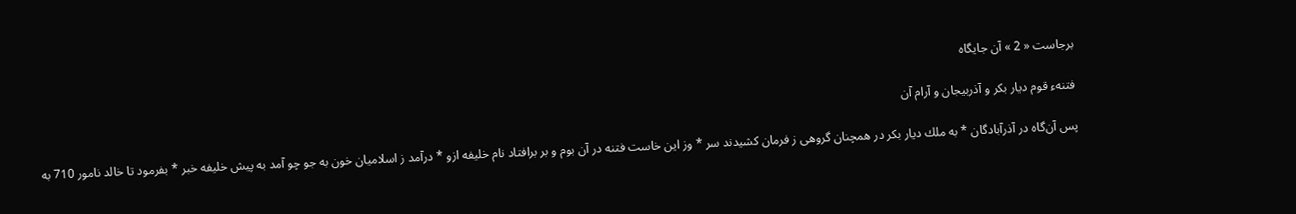برجاست « 2 » آن جايگاه

فتنهء قوم ديار بكر و آذربيجان و آرام آن

پس آن‌گاه در آذرآبادگان * به ملك ديار بكر در همچنان گروهى ز فرمان كشيدند سر * وز اين خاست فتنه در آن بوم و بر برافتاد نام خليفه ازو * درآمد ز اسلاميان خون به جو چو آمد به پيش خليفه خبر * بفرمود تا خالد نامور 710 به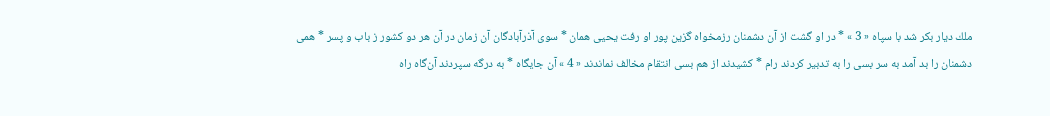ملك ديار بكر شد با سپاه « 3 » * در او گشت از آن دشمنان رزمخواه گزين پور او رفت يحيى همان * سوى آذرآبادگان آن زمان در آن هر دو كشور ز باب و پسر * همى دشمنان را بد آمد به سر بسى را به تدبير كردند رام * كشيدند از هم بسى انتقام مخالف نماندند « 4 » آن جايگاه * به درگه سپردند آن‌گاه راه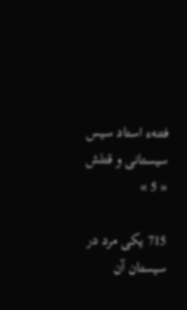فتنهء استاد سيس سيستانى و قتلش « 5 »

715 يكى مرد در سيستان آن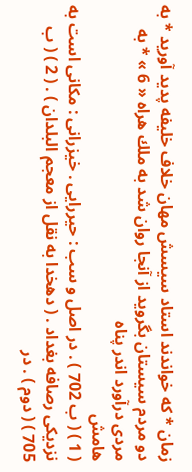زمان * كه خواندند استاد سيسش مهان خلاف خليفه پديد آوريد * به دو مردم سيستان بگرويد از آنجا روان شد به ملك هراه « 6 » * به مردى درآورد اندر پناه
هامش
( 1 ) ( ب 702 ) . در اصل و سب : حيررايى . خيزرانى : مكانى است به نزديكى رصافه بغداد . ( دهخدا به نقل از معجم البلدان ) . ( 2 ) ( ب 705 ) ( دوم ) . در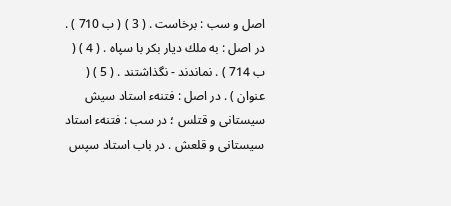اصل و سب : برخاست . ( 3 ) ( ب 710 ) . در اصل : به ملك ديار بكر با سپاه . ( 4 ) ( ب 714 ) . نماندند - نگذاشتند . ( 5 ) ( عنوان ) . در اصل : فتنهء استاد سيش سيستانى و قتلس ؛ در سب : فتنهء استاد سيستانى و قلعش . در باب استاد سپس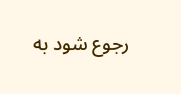رجوع شود به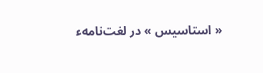« استاسيس » در لغت‌نامهء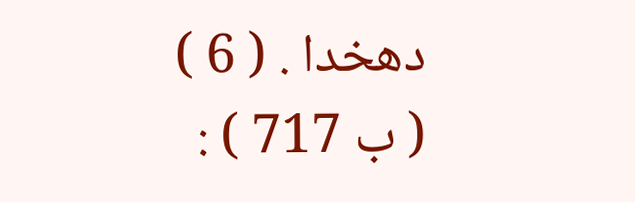دهخدا . ( 6 ) ( ب 717 ) :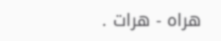هراه - هرات .